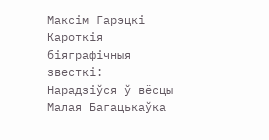Максім Гарэцкі
Кароткія біяграфічныя звесткі:
Нарадзіўся ў вёсцы Малая Багацькаўка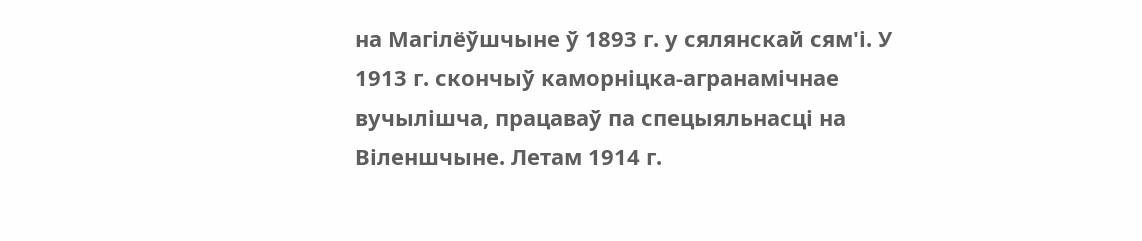на Магілёўшчыне ў 1893 г. у сялянскай сям'і. У 1913 г. скончыў каморніцка-агранамічнае вучылішча, працаваў па спецыяльнасці на Віленшчыне. Летам 1914 г.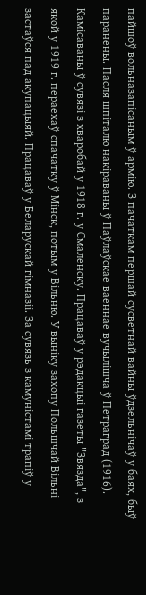пайшоў вольназапісаным ў армію. З пачаткам першай сусветнай вайны ўдзельнічаў у баях, быў паранены. Пасля шпіталю накіраваны ў Паўлаўскае ваеннае вучылішча ў Петраград (1916). Камісаваны ў сувязі з хваробай у 1918 г. у Смаленску. Працаваў у рэдакцыі газеты "Звязда", з якой у 1919 г. пераехаў спачатку ў Мінск, потым у Вільню. У выніку захопу Польшчай Вільні застаўся пад акупацыяй. Працаваў у Беларускай гімназіі. За сувязь з камуністамі трапіў у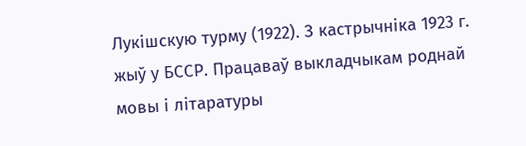Лукішскую турму (1922). З кастрычніка 1923 г. жыў у БССР. Працаваў выкладчыкам роднай мовы і літаратуры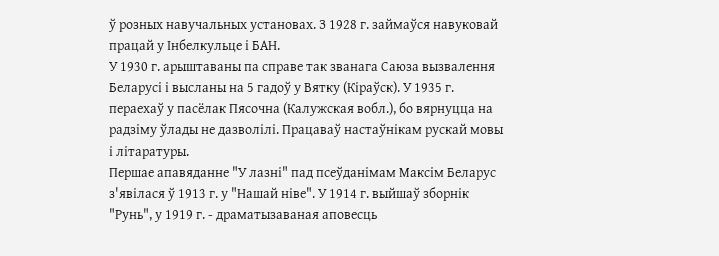ў розных навучальных установах. З 1928 г. займаўся навуковай працай у Інбелкульце і БАН.
У 1930 г. арыштаваны па справе так званага Саюза вызвалення Беларусі і высланы на 5 гадоў у Вятку (Кіраўск). У 1935 г. пераехаў у пасёлак Пясочна (Калужская вобл.), бо вярнуцца на радзіму ўлады не дазволілі. Працаваў настаўнікам рускай мовы і літаратуры.
Першае апавяданне "У лазні" пад псеўданімам Максім Беларус з'явілася ў 1913 г. у "Нашай ніве". У 1914 г. выйшаў зборнік "Рунь", у 1919 г. - драматызаваная аповесць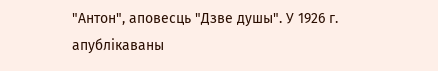"Антон", аповесць "Дзве душы". У 1926 г. апублікаваны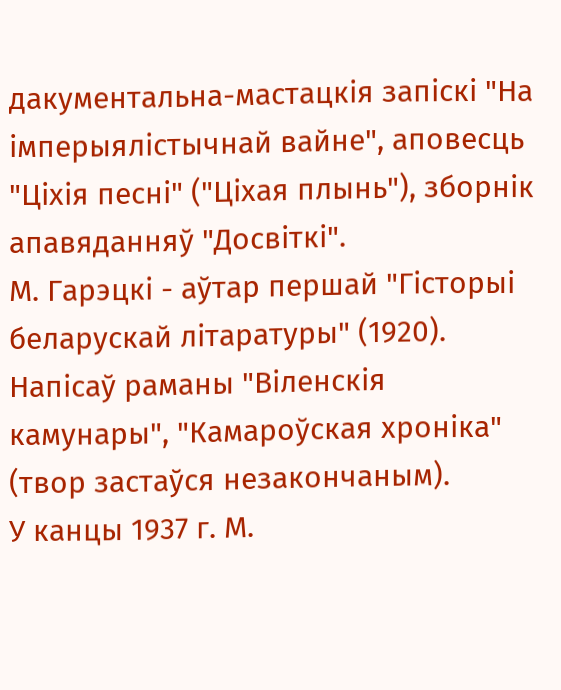дакументальна-мастацкія запіскі "На імперыялістычнай вайне", аповесць "Ціхія песні" ("Ціхая плынь"), зборнік апавяданняў "Досвіткі".
М. Гарэцкі - аўтар першай "Гісторыі беларускай літаратуры" (1920). Напісаў раманы "Віленскія камунары", "Камароўская хроніка" (твор застаўся незакончаным).
У канцы 1937 г. М.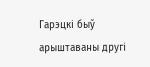Гарэцкі быў арыштаваны другі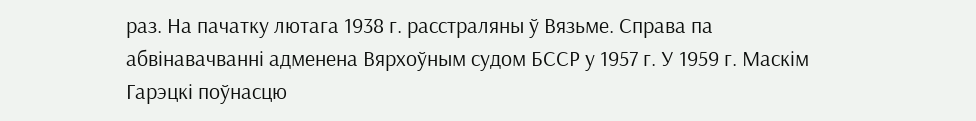раз. На пачатку лютага 1938 г. расстраляны ў Вязьме. Справа па абвінавачванні адменена Вярхоўным судом БССР у 1957 г. У 1959 г. Маскім Гарэцкі поўнасцю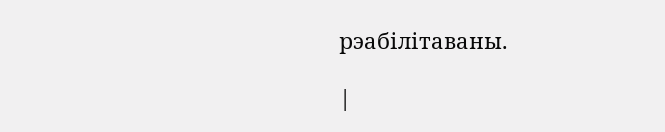рэабілітаваны.

|